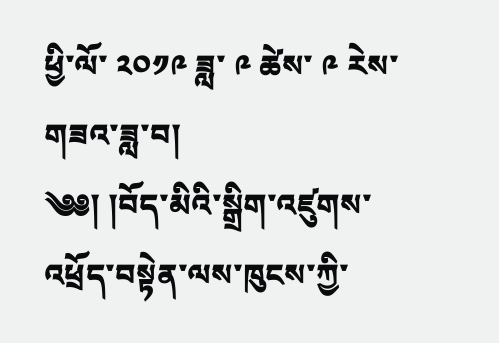ཕྱི་ལོ་ ༢༠༡༩ ཟླ་ ༩ ཚེས་ ༩ རེས་གཟའ་ཟླ་བ།
༄༅། །བོད་མིའི་སྒྲིག་འཛུགས་འཕྲོད་བསྟེན་ལས་ཁུངས་ཀྱི་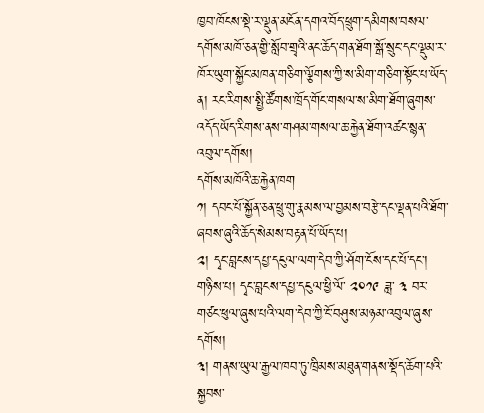ཁྱབ་ཁོངས་སྡེ་ར་ལྡུན་མངོན་དགའ་བོད་ཕྲུག་དམིགས་བསལ་དགོས་མཁོ་ཅན་གྱི་སློབ་གྲྭའི་ནང་ཆོད་གན་ཐོག་སྒོ་སྲུང་དང་ལྡུམ་ར་ཁོར་ཡུག་སྐྱོང་མཁན་གཅིག་ལྕོགས་ཀྱི་ས་མིག་གཅིག་སྟོང་པ་ཡོད་ན། རང་རིགས་སྤྱི་ཚོགས་ཁྲོད་གོང་གསལ་ས་མིག་ཐོག་ཞུགས་འདོད་ཡོད་རིགས་ནས་གཤམ་གསལ་ཆ་རྐྱེན་ཐོག་འཚང་སྙན་འབུལ་དགོས།
དགོས་མཁོའི་ཆ་རྐྱེན་ཁག
༡། དབང་པོ་སྐྱོན་ཅན་ཕྲུ་གུ་རྣམས་ལ་བྱམས་བརྩེ་དང་ལྡན་པའི་ཐོག་ཞབས་ཞུའི་ཆོད་སེམས་བརྟན་པོ་ཡོད་པ།
༢། དྭང་བླངས་དཔྱ་དངུལ་ལག་དེབ་ཀྱི་ཤོག་ངོས་དང་པོ་དང་། གཉིས་པ། དྭང་བླངས་དཔྱ་དངུལ་ཕྱི་ལོ་ ༢༠༡༩ ཟླ་ ༣ བར་གཙང་ཕུལ་ཞུས་པའི་ལག་དེབ་ཀྱི་ངོ་བཤུས་མཉམ་འབུལ་ཞུས་དགོས།
༣། གནས་ཡུལ་རྒྱལ་ཁབ་ཏུ་ཁྲིམས་མཐུན་གནས་སྡོད་ཆོག་པའི་སྐྱབས་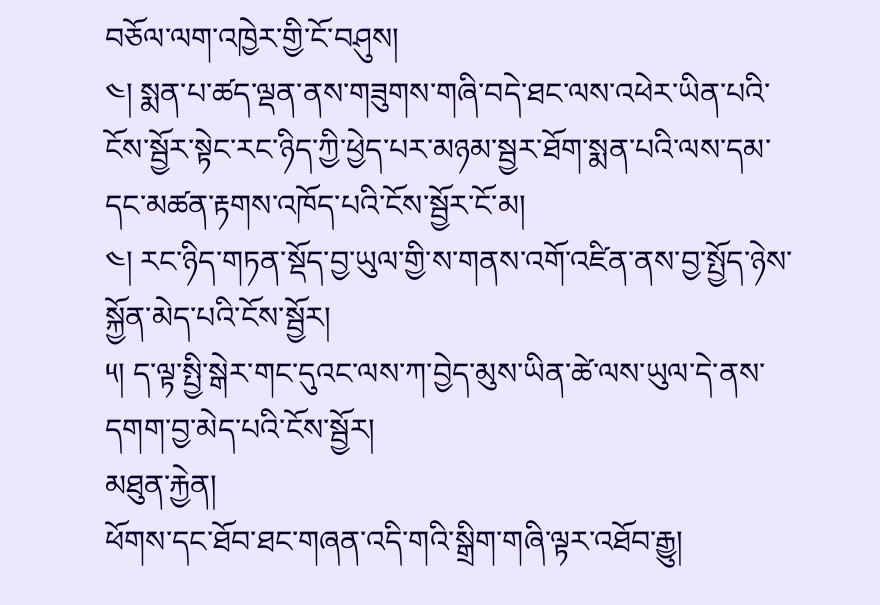བཅོལ་ལག་འཁྱེར་གྱི་ངོ་བཤུས།
༤། སྨན་པ་ཚད་ལྡན་ནས་གཟུགས་གཞི་བདེ་ཐང་ལས་འཕེར་ཡིན་པའི་ངོས་སྦྱོར་སྟེང་རང་ཉིད་ཀྱི་ཕྱེད་པར་མཉམ་སྦྱར་ཐོག་སྨན་པའི་ལས་དམ་དང་མཚན་རྟགས་འཁོད་པའི་ངོས་སྦྱོར་ངོ་མ།
༤། རང་ཉིད་གཏན་སྡོད་བྱ་ཡུལ་གྱི་ས་གནས་འགོ་འཛིན་ནས་བྱ་སྤྱོད་ཉེས་སྐྱོན་མེད་པའི་ངོས་སྦྱོར།
༥། ད་ལྟ་སྤྱི་སྒེར་གང་དུའང་ལས་ཀ་བྱེད་མུས་ཡིན་ཚེ་ལས་ཡུལ་དེ་ནས་དགག་བྱ་མེད་པའི་ངོས་སྦྱོར།
མཐུན་རྐྱེན།
ཕོགས་དང་ཐོབ་ཐང་གཞན་འདི་གའི་སྒྲིག་གཞི་ལྟར་འཐོབ་རྒྱུ།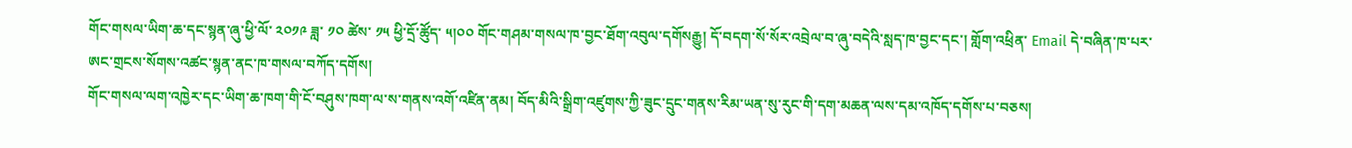གོང་གསལ་ཡིག་ཆ་དང་སྙན་ཞུ་ཕྱི་ལོ་ ༢༠༡༩ ཟླ་ ༡༠ ཚེས་ ༡༥ ཕྱི་དྲོ་ཚོུད་ ༥།༠༠ གོང་གཤམ་གསལ་ཁ་བྱང་ཐོག་འབུལ་དགོསརྒྱུ། དོ་བདག་སོ་སོར་འབྲེལ་བ་ཞུ་བདེའི་སླད་ཁ་བྱང་དང་། གློག་འཕྲིན་ Email དེ་བཞིན་ཁ་པར་ཨང་གྲངས་སོགས་འཚང་སྙན་ནང་ཁ་གསལ་བཀོད་དགོས།
གོང་གསལ་ལག་འཁྱེར་དང་ཡིག་ཆ་ཁག་གི་ངོ་བཤུས་ཁག་ལ་ས་གནས་འགོ་འཛིན་ནམ། བོད་མིའི་སྒྲིག་འཛུགས་ཀྱི་ཟུང་དྲུང་གནས་རིམ་ཡན་སུ་རུང་གི་དག་མཆན་ལས་དམ་འཁོད་དགོས་པ་བཅས།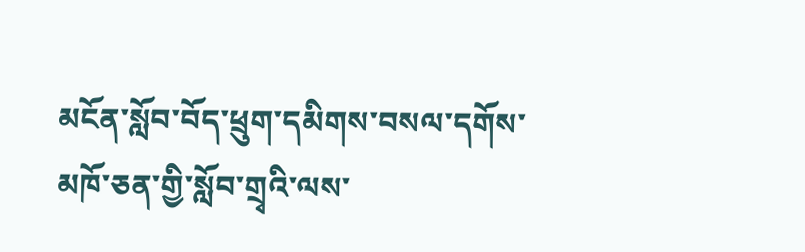མངོན་སློབ་བོད་ཕྲུག་དམིགས་བསལ་དགོས་མཁོ་ཅན་གྱི་སློབ་གྲྭའི་ལས་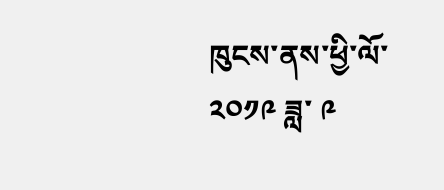ཁུངས་ནས་ཕྱི་ལོ་ ༢༠༡༩ ཟླ་ ༩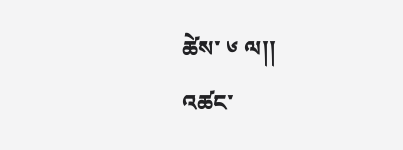ཚེས་ ༦ ལ།།
འཚང་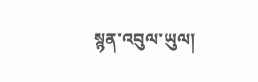སྙན་འབུལ་ཡུལ།